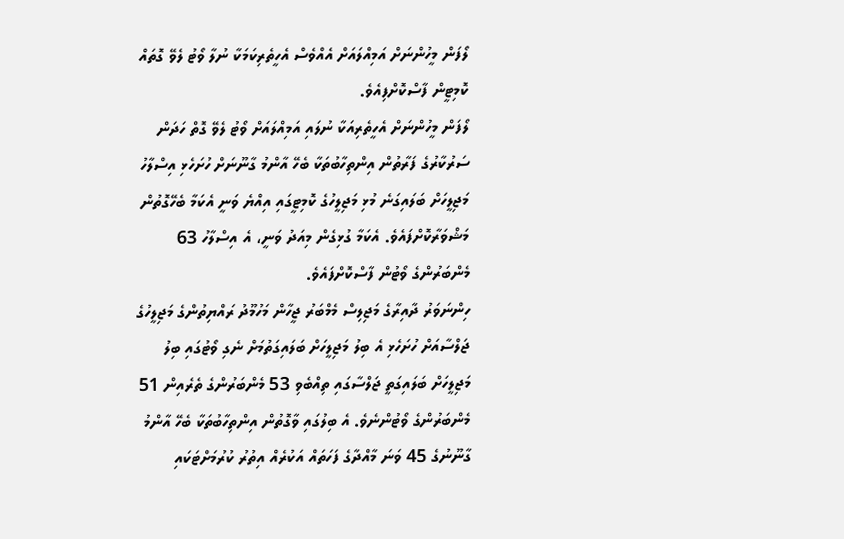ލޯފަން މީހުންނަށް އަމިއްލައަށް އެއްވެސް އެހީތެރިކަމަކާ ނުލާ ވޯޓު ލެވޭ ގޮތައް ކޮމިޓީން ފާސްކޮށްފިއެވެ.
ލޯފަން މީހުންނަށް އެހީތެރިއަކާ ނުލައި އަމިއްލައަށް ވޯޓު ލެވޭ ގޮތް ހަދަން ސަރުކާރުގެ ފަރާތުން އިންތިހާބުތަކާ ބެހޭ އާންމު ގާނޫނަށް ހުށަހެޅި އިސްލާހު މަޖިލީހަށް ބަލައިގަނެ މުޅި މަޖިލީހުގެ ކޮމިޓީގައި އިއްޔެ ވަނީ އެކަމާ ބެހޭގޮތުން މަޝްވަރާކޮށްފައެވެ. އެކަމާ ގުޅިގެން މިއަދު ވަނީ، އެ އިސްލާހު 63 މެންބަރުންގެ ވޯޓުން ފާސްކޮށްފައެވެ.
ހިންނަވަރު ދާއިރާގެ މަޖިލިސް މެމްބަރު ޖީހާން މަހުމޫދު ރައްޔިތުންގެ މަޖިލީހުގެ ޖަލްސާއަށް ހުށަހެޅި އެ ބިލު މަޖިލީހަށް ބަލައިގަތުމަށް ނެގި ވޯޓުގައި ބިލު މަޖިލީހަށް ބަލައިގަތީ ޖަލްސާގައި ތިއްބެވި 53 މެންބަރުންގެ ތެރެއިން 51 މެންބަރުންގެ ވޯޓުންނެވެ. އެ ބިލުގައި ވާގޮތުން އިންތިހާބުތަކާ ބެހޭ އާންމު ގާނޫނުގެ 45 ވަނަ މާއްދާގެ ފަހަތައް އަކުރެއް އިތުރު ކުރުމަށްޓަކައި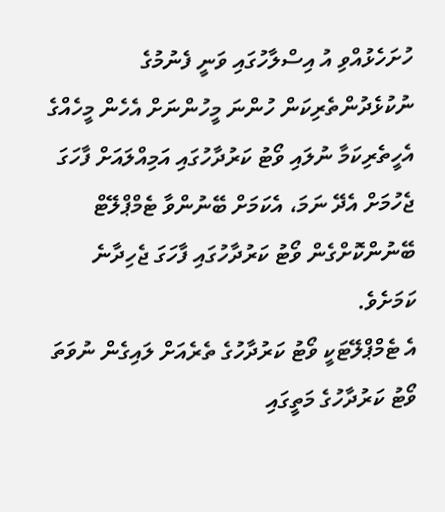ހުށަހެޅުއްވި އު އިސްލާހުގައި ވަނީ ފެނުމުގެ ނުކުޅެދުންތެރިކަން ހުންނަ މީހުންނަށް އެހެން މީހެއްގެ އެހީތެރިކަމާ ނުލައި ވޯޓު ކަރުދާހުގައި އަމިއްލައަށް ފާހަގަ ޖެހުމަށް އެދޭ ނަމަ، އެކަމަށް ބޭނުންވާ ޓެމްޕްލޭޓް ބޭނުންކޮށްގެން ވޯޓު ކަރުދާހުގައި ފާހަގަ ޖެހިދާނެ ކަމަށެވެ.
އެ ޓެމްޕްލޭޓަކީ ވޯޓު ކަރުދާހުގެ ތެރެއަށް ލައިގެން ނުވަތަ ވޯޓު ކަރުދާހުގެ މަތީގައި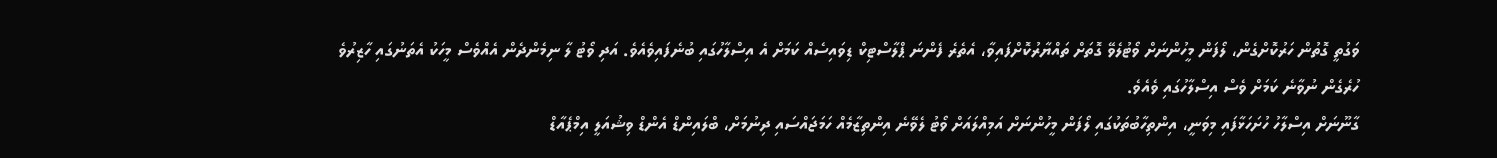ވަގުތީ ގޮތުން ހަރުކޮށްގެން، ލޯފަން މީހުންނަށް ވޯޓުލެވޭ ގޮތަށް ތައްޔާރުކޮށްފައިވާ، އެތެރެ ފެންނަ ޕްލާސްޓިކް ޑިވައިސެއް ކަމަށް އެ އިސްލާހުގައި ބުނެފައިވެއެވެ. އަދި ވޯޓު ލާ ނިމެންދެން އެއްވެސް މީހަކު އެތަނުގައި ހާޒިރުވެ ހުރެގެން ނުވާނެ ކަމަށް ވެސް އިސްލާހުގައި ވެއެވެ.
ގާނޫނަށް އިސްލާހު ހުށަހަޅާފައި މިވަނީ، އިންތިހާބުތަކުގައި ލޯފަން މީހުންނަށް އަމިއްލައަށް ވޯޓު ލެވޭނެ އިންތިޒާމެއް ހަމަޖައްސައި ދިނުމަށް، ބްލައިންޑް އެންޑް ވިޝުއަލީ އިމްޕެއާޑް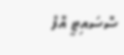ސޮސައިޓީ އޮފް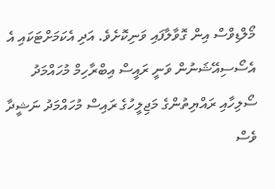މޯލްޑިވްސް އިން ގޮވާލާފައި ވަނިކޮށެވެ. އަދި އެކަމަށްޓަކައި އެ އެސޯސިއޭޝަނުން ވަނީ ރައީސް އިބްރާހިމް މުހައްމަދު ސޯލިހާއި ރައްޔިތުންގެ މަޖިލީހުގެ ރައިސް މުހައްމަދު ނަޝީދާ ވެސް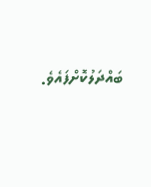ބައްދަލުކޮށްފައެވެ.